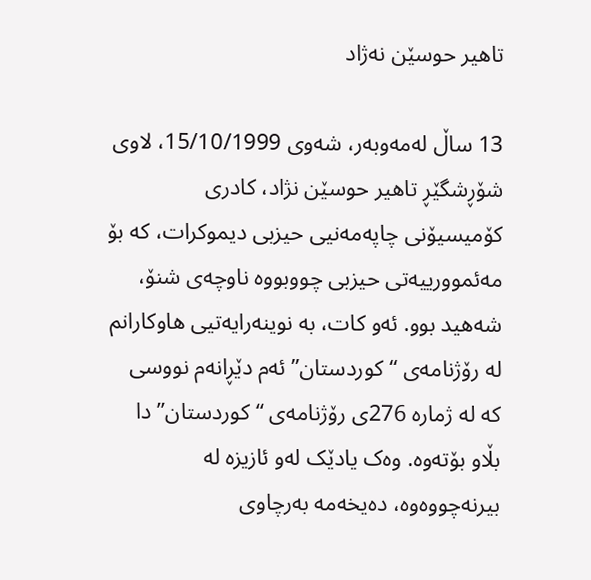تاهیر حوسێن نه‌ژاد

13 ساڵ له‌مه‌وبه‌ر، شه‌وی 15/10/1999، لاوی شۆڕشگێڕ تاهیر حوسێن نژاد، کادری کۆمیسیۆنی چاپه‌مه‌نیی حیزبی دیموکرات، که‌ بۆ مه‌ئموورییه‌تی حیزبی چووبووه‌ ناوچه‌ی شنۆ، شه‌هید بوو. ئه‌و کات، به‌ نوینه‌رایه‌تیی هاوکارانم له‌ رۆژنامه‌ی “کوردستان” ئه‌م دێڕانه‌م نووسی که‌ له‌ ژماره‌ 276ی رۆژنامه‌ی “کوردستان” دا بڵاو بۆته‌وه. وه‌ک یادێک له‌و ئازیزه‌ له‌ بیرنه‌چووه‌وه‌، ده‌یخه‌مه‌ به‌رچاوی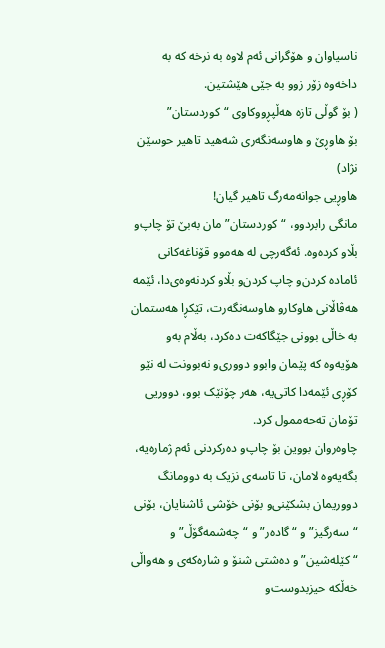ناسیاوان و هۆگرانی ئه‌م لاوه‌ به‌ نرخه‌ که‌ به‌ داخه‌وه‌ زۆر زوو به‌ جێی هێشتین.
( بۆ گوڵی تازه‌ هه‌ڵپڕووکاوی “کوردستان”
بۆ هاوڕێ و هاوسه‌نگه‌ری شه‌هید تاهیر حوسێن نژاد)
هاوڕیی جوانه‌مه‌رگ تاهیر گیان!
مانگی‌ رابردوو، “کوردستان”مان به‌بێ‌ تۆ چاپ‌و بڵاو کرده‌وه‌. ئه‌گه‌رچی‌ له‌ هه‌موو قۆناغه‌کانی‌ ئاماده‌ کردن‌و چاپ کردن‌و بڵاو کردنه‌وه‌ی‌دا، ئێمه‌ هه‌ڤاڵانی‌ هاوکار‌و هاوسه‌نگه‌رت، تێکڕا هه‌ستمان به‌ خاڵی‌ بوونی‌ جێگاکه‌ت ده‌کرد، به‌ڵام به‌و هۆیه‌وه‌ که‌ پێمان وابوو دووری‌‌و نه‌بوونت له‌ نێو کۆڕی‌ ئێمه‌دا کاتی‌یه‌، هه‌ر چۆنێک بوو، دووریی‌ تۆمان ته‌حه‌ممول کرد.
چاوه‌روان بووین بۆ چاپ‌و ده‌رکردنی‌ ئه‌م ژماره‌یه‌، بگه‌یه‌وه‌ لامان، تا تاسه‌ی‌ نزیک به‌ دوومانگ دووریمان بشکێنی‌‌و بۆنی‌ خۆشی‌ ئاشنایان، بۆنی‌ “سه‌رگیز”و “گاده‌ر”و “چه‌شمه‌گۆڵ”و “کێله‌شین”و ده‌شتی‌ شنۆ‌ و شاره‌که‌ی ‌‌و هه‌واڵی‌ خه‌ڵکه‌ حیزبد‌وست‌و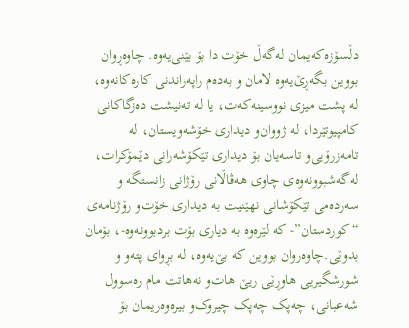دڵسۆزه‌که‌یمان له‌گه‌ڵ‌ خۆت دا بۆ بێنی‌یه‌وه‌. چاوه‌ڕوان بووین بگه‌ڕێ‌یه‌وه‌ لامان ‌و به‌ده‌م راپه‌راندنی‌ کاره‌کانه‌وه‌، له‌ پشت میزی‌ نووسینه‌که‌ت، یا له‌ ته‌نیشت ده‌زگاکانی‌ کامپیوتێردا، له‌ ژووان‌و دیداری‌ خۆشه‌ویستان، له‌ تامه‌زرۆیی‌‌و تاسه‌یان بۆ دیداری‌ تێکۆشه‌رانی‌ دێمۆکرات، له‌گه‌شبوونه‌وه‌ی‌ چاوی‌ هه‌ڤاڵانی‌ رۆژانی‌ زانستگه ‌‌و سه‌رده‌می‌ تێکۆشانی‌ نهێنیت به‌ دیداری‌ خۆت‌و رۆژنامه‌ی‌ “کوردستان”- که‌ لێره‌وه‌ به‌ دیاری‌ بۆت بردبوونه‌وه‌-، بۆمان بدوێی‌.چاوه‌روان بووین که‌ بێ‌یه‌وه‌، له‌ بڕوای‌ پته‌و ‌و شورشگیریی‌ هاوڕێی‌ ریێ‌ هات‌و نه‌هاتت مام ره‌سوول شه‌عبانی‌، چه‌پک چه‌پک چیروک‌و بیره‌وه‌ریمان بۆ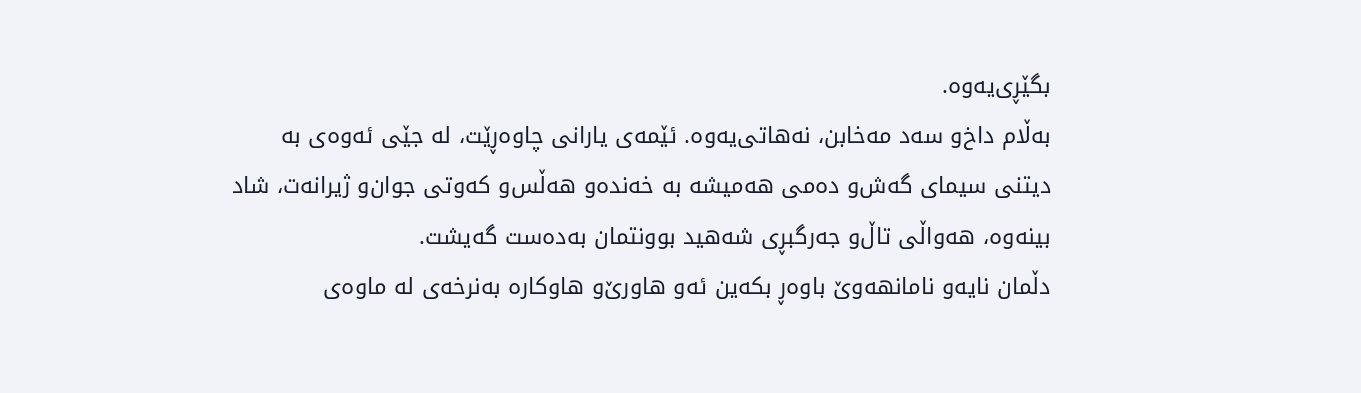بگێڕی‌یه‌وه‌.
به‌ڵام داخ‌و سه‌د مه‌خابن، نه‌هاتی‌یه‌وه‌. ئێمه‌ی‌ یارانی‌ چاوه‌ڕێت، له‌ جێی‌ ئه‌وه‌ی‌ به‌ دیتنی‌ سیمای‌ گه‌ش‌و ده‌می‌ هه‌میشه‌ به‌ خه‌نده‌‌و هه‌ڵس‌و که‌وتی‌ جوان‌و ژیرانه‌ت، شاد بینه‌وه‌، هه‌واڵی‌ تاڵ‌‌و جه‌رگبڕی‌ شه‌هید بوونتمان به‌ده‌ست گه‌یشت.
دڵمان نایه‌‌و نامانهه‌وێ‌ باوه‌ڕ بکه‌ین ئه‌و هاورێ‌‌و هاوکاره‌ به‌نرخه‌ی‌ له‌ ماوه‌ی‌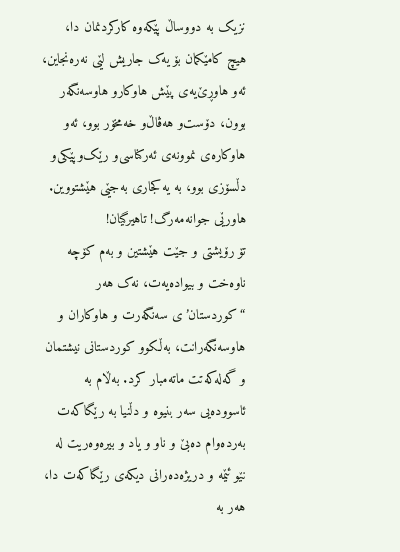نزیک به‌ دووساڵ‌ پێکه‌وه‌ کارکردنمان دا، هیچ کامێکمان بۆ یه‌ک جاریش لێی‌ نه‌ره‌نجاین، ئه‌و هاوڕێ‌یه‌ی‌ پێش هاوکار‌و هاوسه‌نگه‌ر بوون، دۆست‌و هه‌ڤاڵ‌‌و خه‌مخۆر بوو، ئه‌و هاوکاره‌ی‌ نموونه‌ی‌ ئه‌رکناسی‌‌و رێک‌وپێکی‌‌و دڵسۆزی‌ بوو، به‌ یه‌کجاری‌ به‌جێی‌ هێشتووین.
هاورێی‌ جوانه‌مه‌رگ! تاهیرگیان!
تۆ رۆیشتی و جێت هێشتین و به‌م کۆچه‌ ناوه‌خت و بیواده‌یه‌ت، نه‌ک هه‌ر “کوردستان’ی سه‌نگه‌رت و هاوکاران و هاوسه‌نگه‌رانت، به‌ڵکوو کوردستانی نیشتمان و گه‌له‌که‌تت ماته‌مبار کرد. به‌ڵام به‌ ئاسووده‌یی سه‌ر بنیوه‌ و دڵنیا به‌ رێگاکه‌ت به‌رده‌وام ده‌بێ و ناو و یاد و بیره‌وه‌ریت له‌ نێو ئێمه‌ و دریژه‌ده‌رانی دیکه‌ی رێگاکه‌ت دا، هه‌ر به‌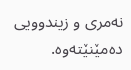نه‌مری و زیندوویی ده‌مێنێته‌وه‌.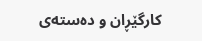کارگێڕان و ده‌سته‌ی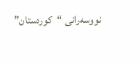نووسه‌رانی “کوردستان”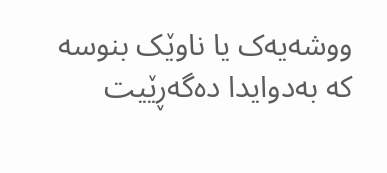ووشەیەک یا ناوێک بنوسە کە بەدوایدا دەگەڕێیت